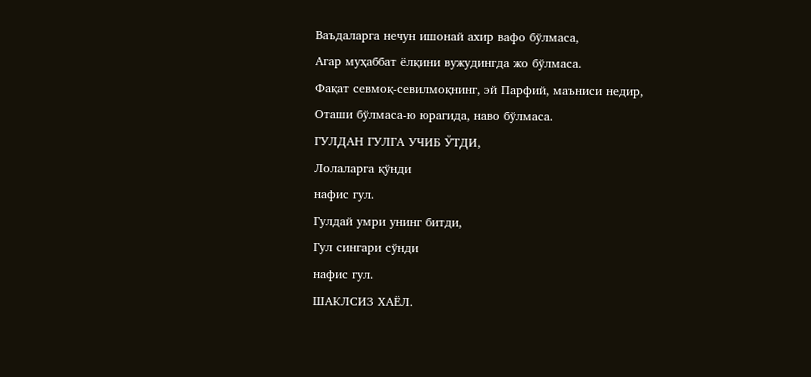Ваъдаларга нечун ишонай ахир вафо бўлмаса,
Агар муҳаббат ёлқини вужудингда жо бўлмаса.
Фақат севмоқ-севилмоқнинг, эй Парфий, маъниси недир,
Оташи бўлмаса-ю юрагида, наво бўлмаса.
ГУЛДАН ГУЛГА УЧИБ ЎТДИ,
Лолаларга қўнди
нафис гул.
Гулдай умри унинг битди,
Гул сингари сўнди
нафис гул.
ШАКЛСИЗ ХАЁЛ.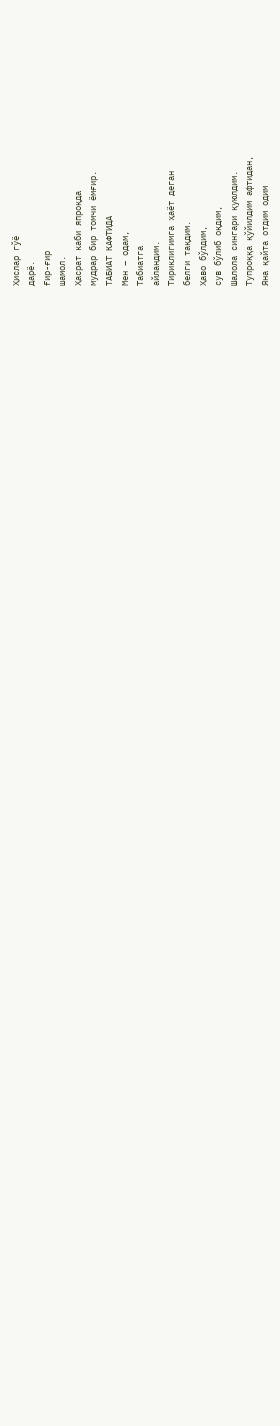Ҳислар гўё
дарё.
Ғир-ғир
шамол.
Ҳасрат каби япроқда
мудрар бир томчи ёмғир.
ТАБИАТ КАФТИДА
Мен – одам,
Табиатга
айландим.
Тириклигимга ҳаёт деган
белги тақдим.
Ҳаво бўлдим,
сув бўлиб оқдим,
Шалола сингари қуюлдим.
Тупроққа қўйилдим афтидан,
Яна қайта отдим одим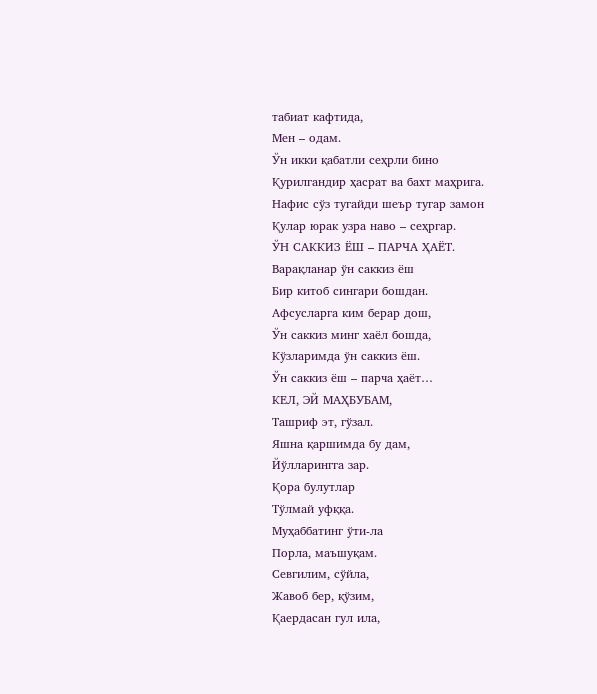табиат кафтида,
Мен – одам.
Ўн икки қабатли сеҳрли бино
Қурилгандир ҳасрат ва бахт маҳрига.
Нафис сўз тугайди шеър тугар замон
Қулар юрак узра наво – сеҳргар.
ЎН САККИЗ ЁШ – ПАРЧА ҲАЁТ.
Варақланар ўн саккиз ёш
Бир китоб сингари бошдан.
Афсусларга ким берар дош,
Ўн саккиз минг хаёл бошда,
Кўзларимда ўн саккиз ёш.
Ўн саккиз ёш – парча ҳаёт…
КЕЛ, ЭЙ МАҲБУБАМ,
Ташриф эт, гўзал.
Яшна қаршимда бу дам,
Йўлларингга зар.
Қора булутлар
Тўлмай уфққа.
Муҳаббатинг ўти-ла
Порла, маъшуқам.
Севгилим, сўйла,
Жавоб бер, қўзим,
Қаердасан гул ила,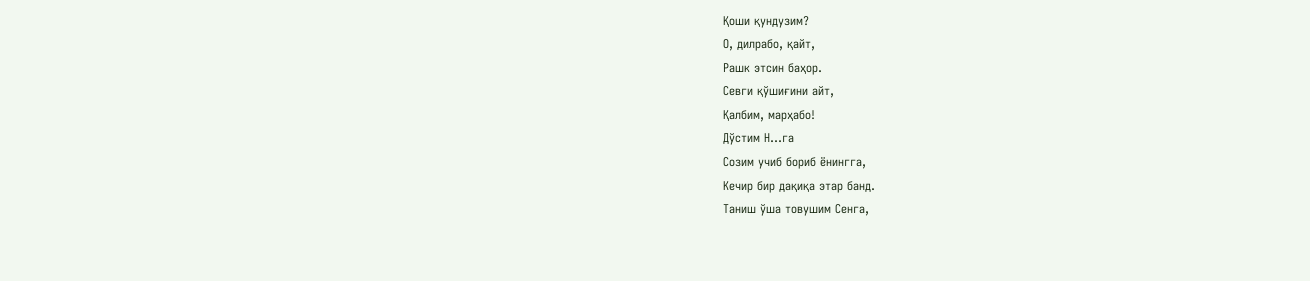Қоши қундузим?
О, дилрабо, қайт,
Рашк этсин баҳор.
Севги қўшиғини айт,
Қалбим, марҳабо!
Дўстим Н…га
Созим учиб бориб ёнингга,
Кечир бир дақиқа этар банд.
Таниш ўша товушим Сенга,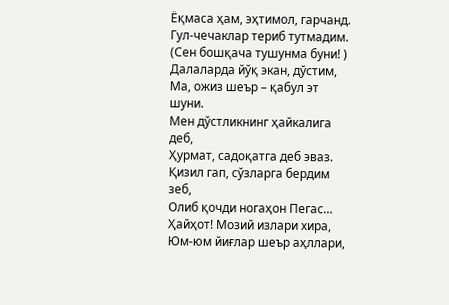Ёқмаса ҳам, эҳтимол, гарчанд.
Гул-чечаклар териб тутмадим.
(Сен бошқача тушунма буни! )
Далаларда йўқ экан, дўстим,
Ма, ожиз шеър – қабул эт шуни.
Мен дўстликнинг ҳайкалига деб,
Ҳурмат, садоқатга деб эваз.
Қизил гап, сўзларга бердим зеб,
Олиб қочди ногаҳон Пегас…
Ҳайҳот! Мозий излари хира,
Юм-юм йиғлар шеър аҳллари,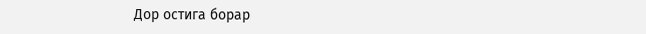Дор остига борар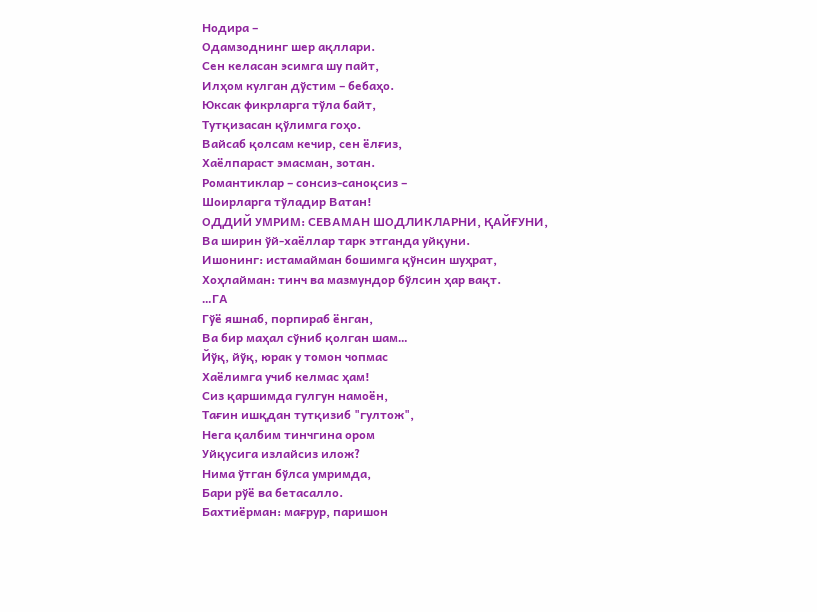Нодира –
Одамзоднинг шер ақллари.
Сен келасан эсимга шу пайт,
Илҳом кулган дўстим – бебаҳо.
Юксак фикрларга тўла байт,
Тутқизасан қўлимга гоҳо.
Вайсаб қолсам кечир, сен ёлғиз,
Хаёлпараст эмасман, зотан.
Романтиклар – сонсиз-саноқсиз –
Шоирларга тўладир Ватан!
ОДДИЙ УМРИМ: СЕВАМАН ШОДЛИКЛАРНИ, ҚАЙҒУНИ,
Ва ширин ўй-хаёллар тарк этганда уйқуни.
Ишонинг: истамайман бошимга қўнсин шуҳрат,
Хоҳлайман: тинч ва мазмундор бўлсин ҳар вақт.
…ГА
Гўё яшнаб, порпираб ёнган,
Ва бир маҳал сўниб қолган шам…
Йўқ, йўқ, юрак у томон чопмас
Хаёлимга учиб келмас ҳам!
Сиз қаршимда гулгун намоён,
Тағин ишқдан тутқизиб "гултож",
Нега қалбим тинчгина ором
Уйқусига излайсиз илож?
Нима ўтган бўлса умримда,
Бари рўё ва бетасалло.
Бахтиёрман: мағрур, паришон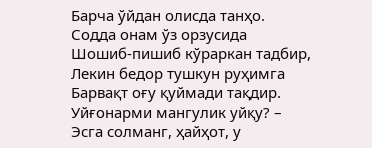Барча ўйдан олисда танҳо.
Содда онам ўз орзусида
Шошиб-пишиб кўраркан тадбир,
Лекин бедор тушкун руҳимга
Барвақт оғу қуймади тақдир.
Уйғонарми мангулик уйқу? –
Эсга солманг, ҳайҳот, у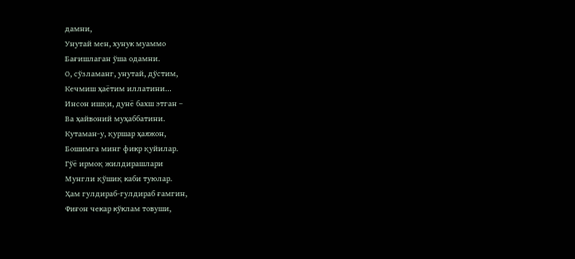дамни,
Унутай мен, хунук муаммо
Бағишлаган ўша одамни.
О, сўзламанг, унутай, дўстим,
Кечмиш ҳаётим иллатини…
Инсон ишқи, дунё бахш этган –
Ва ҳайвоний муҳаббатини.
Кутаман-у, қуршар ҳаяжон,
Бошимга минг фикр қуйилар.
Гўё ирмоқ жилдирашлари
Мунгли қўшиқ каби туюлар.
Ҳам гулдираб-гулдираб ғамгин,
Фиғон чекар кўклам товуши,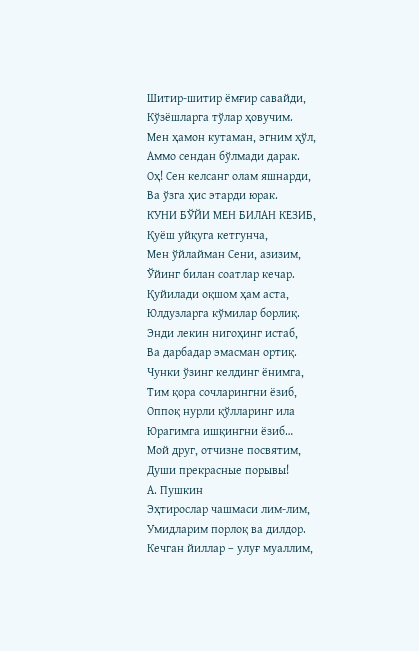Шитир-шитир ёмғир савайди,
Кўзёшларга тўлар ҳовучим.
Мен ҳамон кутаман, эгним ҳўл,
Аммо сендан бўлмади дарак.
Оҳ! Сен келсанг олам яшнарди,
Ва ўзга ҳис этарди юрак.
КУНИ БЎЙИ МЕН БИЛАН КЕЗИБ,
Қуёш уйқуга кетгунча,
Мен ўйлайман Сени, азизим,
Ўйинг билан соатлар кечар.
Қуйилади оқшом ҳам аста,
Юлдузларга кўмилар борлиқ.
Энди лекин нигоҳинг истаб,
Ва дарбадар эмасман ортиқ.
Чунки ўзинг келдинг ёнимга,
Тим қора сочларингни ёзиб,
Оппоқ нурли қўлларинг ила
Юрагимга ишқингни ёзиб…
Мой друг, отчизне посвятим,
Души прекрасные порывы!
А. Пушкин
Эҳтирослар чашмаси лим-лим,
Умидларим порлоқ ва дилдор.
Кечган йиллар – улуғ муаллим,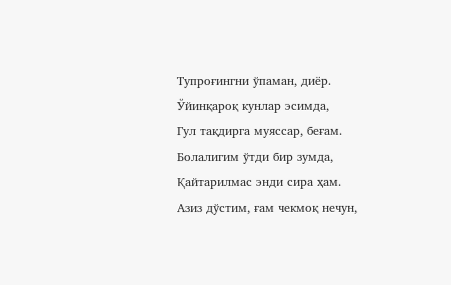Тупроғингни ўпаман, диёр.
Ўйинқароқ кунлар эсимда,
Гул тақдирга муяссар, беғам.
Болалигим ўтди бир зумда,
Қайтарилмас энди сира ҳам.
Азиз дўстим, ғам чекмоқ нечун,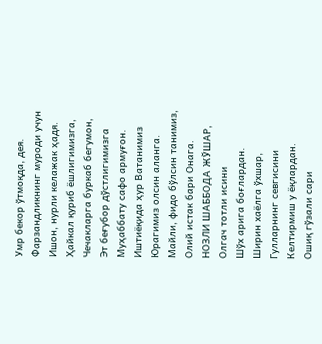Умр бекор ўтмоқда, дея.
Фарзандликнинг муроди учун
Ишон, нурли келажак ҳадя.
Ҳайкал қуриб ёшлигимизга,
Чечакларга буркаб бегумон,
Эт беғубор дўстлигимизга
Муҳаббату сафо армуғон.
Иштиёқида ҳур Ватанимиз
Юрагимиз олсин аланга.
Майли, фидо бўлсин танимиз,
Олий истак бари Онага.
НОЗЛИ ШАББОДА ЖЎШАР,
Олгач тотли исини
Шўх арига боғлардан.
Ширин хаёлга ўхшар,
Гулларнинг севгисини
Келтирмиш у ёқлардан.
Ошиқ гўзали сари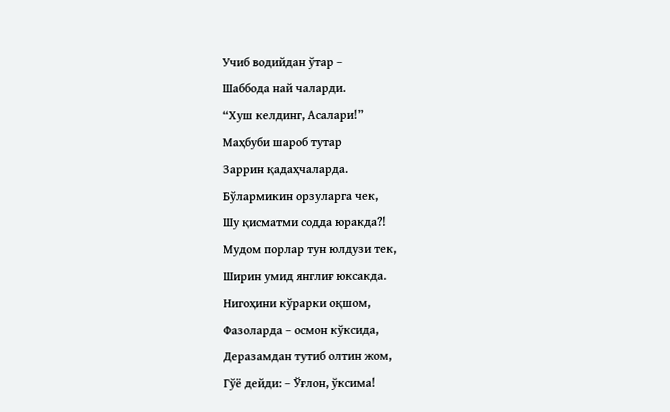Учиб водийдан ўтар –
Шаббода най чаларди.
“Хуш келдинг, Асалари!”
Маҳбуби шароб тутар
Заррин қадаҳчаларда.
Бўлармикин орзуларга чек,
Шу қисматми содда юракда?!
Мудом порлар тун юлдузи тек,
Ширин умид янглиғ юксакда.
Нигоҳини кўрарки оқшом,
Фазоларда – осмон кўксида,
Деразамдан тутиб олтин жом,
Гўё дейди: – Ўғлон, ўксима!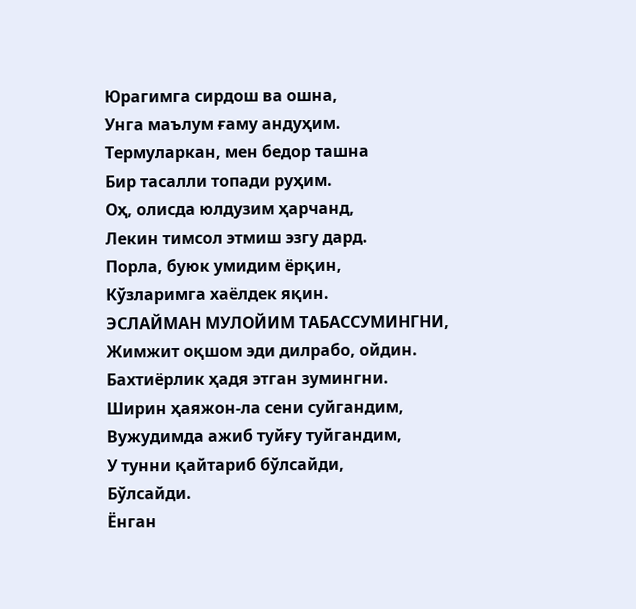Юрагимга сирдош ва ошна,
Унга маълум ғаму андуҳим.
Термуларкан, мен бедор ташна
Бир тасалли топади руҳим.
Оҳ, олисда юлдузим ҳарчанд,
Лекин тимсол этмиш эзгу дард.
Порла, буюк умидим ёрқин,
Кўзларимга хаёлдек яқин.
ЭСЛАЙМАН МУЛОЙИМ ТАБАССУМИНГНИ,
Жимжит оқшом эди дилрабо, ойдин.
Бахтиёрлик ҳадя этган зумингни.
Ширин ҳаяжон-ла сени суйгандим,
Вужудимда ажиб туйғу туйгандим,
У тунни қайтариб бўлсайди,
Бўлсайди.
Ёнган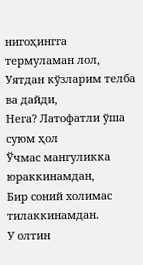нигоҳингга термуламан лол,
Уятдан кўзларим телба ва дайди,
Нега? Латофатли ўша суюм ҳол
Ўчмас мангуликка юраккинамдан,
Бир соний холимас тилаккинамдан.
У олтин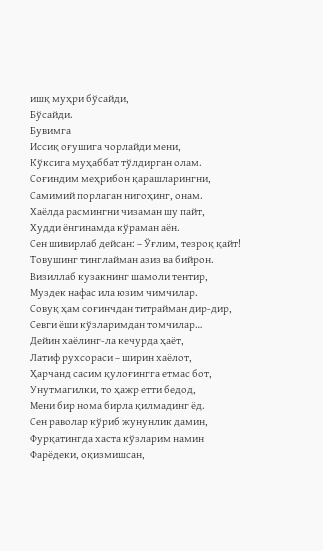ишқ муҳри бўсайди,
Бўсайди.
Бувимга
Иссиқ оғушига чорлайди мени,
Кўксига муҳаббат тўлдирган олам.
Соғиндим меҳрибон қарашларингни,
Самимий порлаган нигоҳинг, онам.
Хаёлда расмингни чизаман шу пайт,
Худди ёнгинамда кўраман аён.
Сен шивирлаб дейсан: – Ўғлим, тезроқ қайт!
Товушинг тинглайман азиз ва бийрон.
Визиллаб кузакнинг шамоли тентир,
Муздек нафас ила юзим чимчилар.
Совуқ ҳам соғинчдан титрайман дир-дир,
Севги ёши кўзларимдан томчилар…
Дейин хаёлинг-ла кечурда ҳаёт,
Латиф рухсораси – ширин хаёлот,
Ҳарчанд сасим қулоғингга етмас бот,
Унутмагилки, то ҳажр етти бедод,
Мени бир нома бирла қилмадинг ёд.
Сен раволар кўриб жунунлик дамин,
Фурқатингда хаста кўзларим намин
Фарёдеки, оқизмишсан,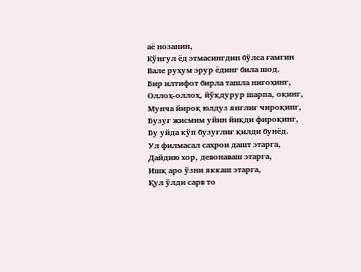аё нозанин,
Кўнгул ёд этмасингдин бўлса ғамгин
Вале руҳум эрур ёдинг била шод.
Бир илтифот бирла ташла нигоҳинг,
Оллоҳ-оллоҳ, йўқдурур шарпа, оқинг,
Мунча йироқ юлдуз янглиғ чироқинг,
Бузуғ жисмим уйин йиқди фироқинг,
Бу уйда кўп бузуғлиғ қилди бунёд.
Ул филмасал саҳрои дашт этарга,
Дайдию хор, девонаваш этарга,
Ишқ аро ўзни яккаш этарга,
Қул ўлди сарв то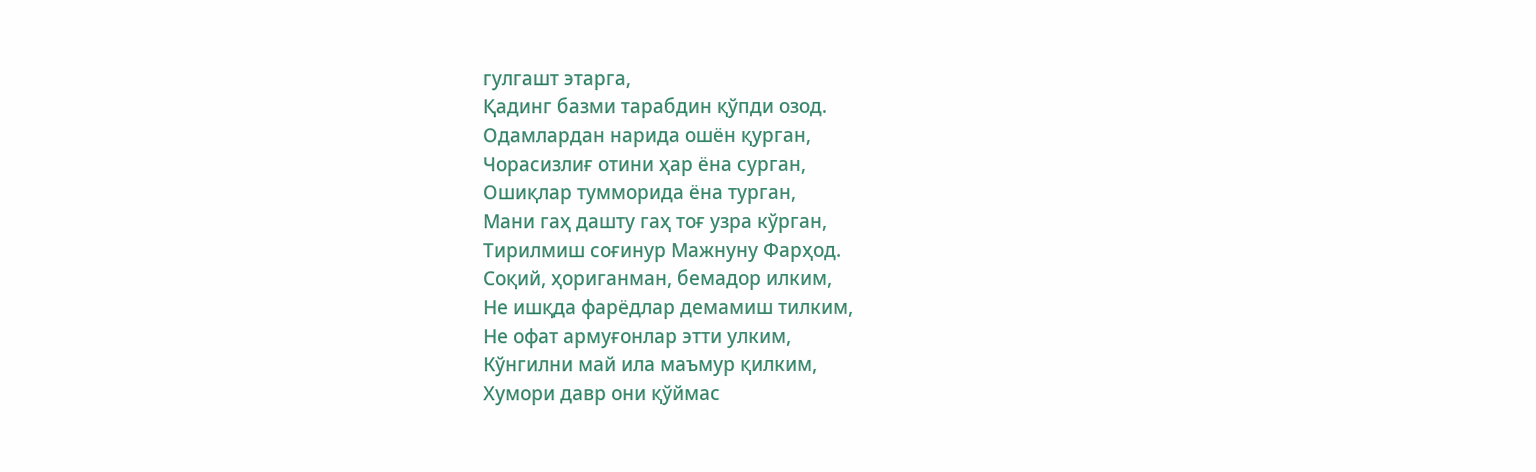гулгашт этарга,
Қадинг базми тарабдин қўпди озод.
Одамлардан нарида ошён қурган,
Чорасизлиғ отини ҳар ёна сурган,
Ошиқлар тумморида ёна турган,
Мани гаҳ дашту гаҳ тоғ узра кўрган,
Тирилмиш соғинур Мажнуну Фарҳод.
Соқий, ҳориганман, бемадор илким,
Не ишқда фарёдлар демамиш тилким,
Не офат армуғонлар этти улким,
Кўнгилни май ила маъмур қилким,
Хумори давр они қўймас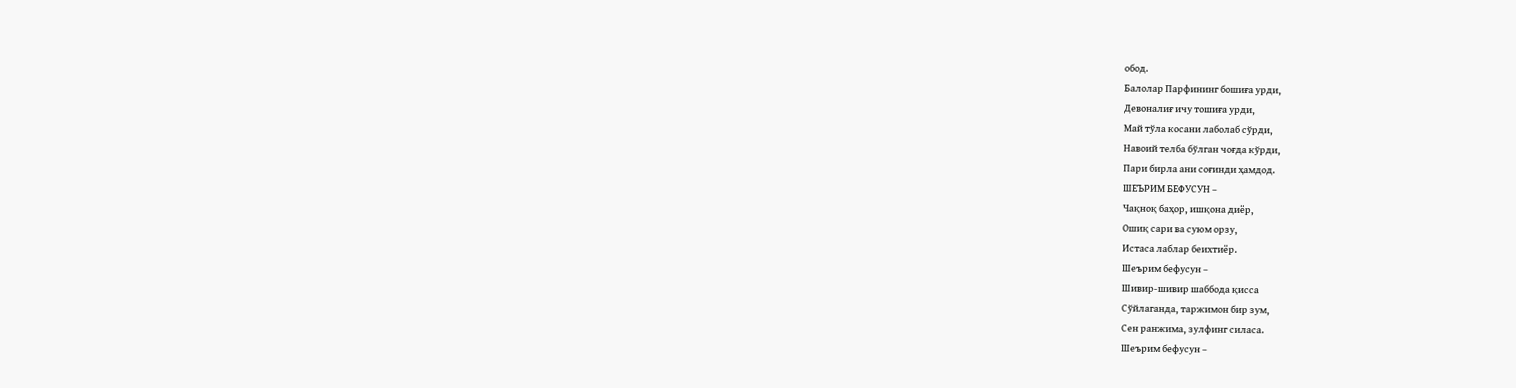обод.
Балолар Парфининг бошиға урди,
Девоналиғ ичу тошиға урди,
Май тўла косани лаболаб сўрди,
Навоий телба бўлган чоғда кўрди,
Пари бирла ани соғинди ҳамдод.
ШЕЪРИМ БЕФУСУН –
Чақноқ баҳор, ишқона диёр,
Ошиқ сари ва суюм орзу,
Истаса лаблар беихтиёр.
Шеърим бефусун –
Шивир-шивир шаббода қисса
Сўйлаганда, таржимон бир зум,
Сен ранжима, зулфинг силаса.
Шеърим бефусун –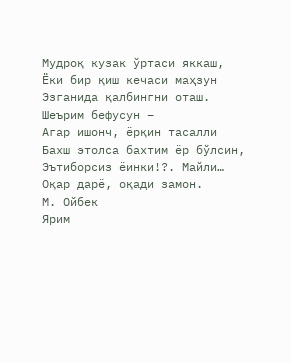Мудроқ кузак ўртаси яккаш,
Ёки бир қиш кечаси маҳзун
Эзганида қалбингни оташ.
Шеърим бефусун –
Агар ишонч, ёрқин тасалли
Бахш этолса бахтим ёр бўлсин,
Эътиборсиз ёинки!?. Майли…
Оқар дарё, оқади замон.
М. Ойбек
Ярим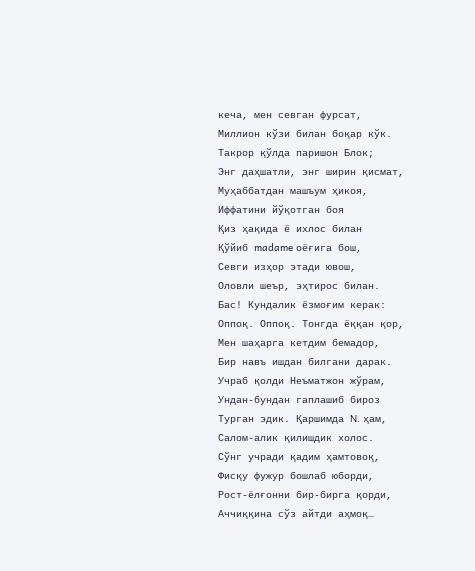кеча, мен севган фурсат,
Миллион кўзи билан боқар кўк.
Такрор қўлда паришон Блок;
Энг даҳшатли, энг ширин қисмат,
Муҳаббатдан машъум ҳикоя,
Иффатини йўқотган боя
Қиз ҳақида ё ихлос билан
Қўйиб madame оёғига бош,
Севги изҳор этади ювош,
Оловли шеър, эҳтирос билан.
Бас! Кундалик ёзмоғим керак:
Оппоқ. Оппоқ. Тонгда ёққан қор,
Мен шаҳарга кетдим бемадор,
Бир навъ ишдан билгани дарак.
Учраб қолди Неъматжон жўрам,
Ундан-бундан гаплашиб бироз
Турган эдик. Қаршимда N. ҳам,
Салом-алик қилишдик холос.
Сўнг учради қадим ҳамтовоқ,
Фисқу фужур бошлаб юборди,
Рост-ёлғонни бир-бирга қорди,
Аччиққина сўз айтди аҳмоқ…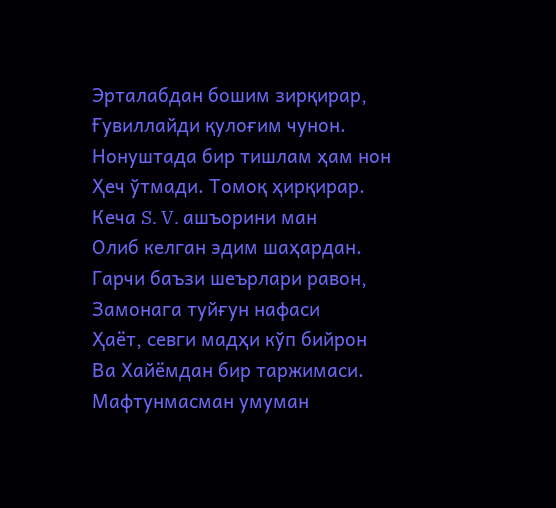Эрталабдан бошим зирқирар,
Ғувиллайди қулоғим чунон.
Нонуштада бир тишлам ҳам нон
Ҳеч ўтмади. Томоқ ҳирқирар.
Кеча S. V. ашъорини ман
Олиб келган эдим шаҳардан.
Гарчи баъзи шеърлари равон,
Замонага туйғун нафаси
Ҳаёт, севги мадҳи кўп бийрон
Ва Хайёмдан бир таржимаси.
Мафтунмасман умуман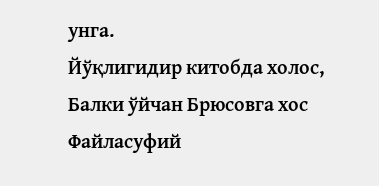унга.
Йўқлигидир китобда холос,
Балки ўйчан Брюсовга хос
Файласуфий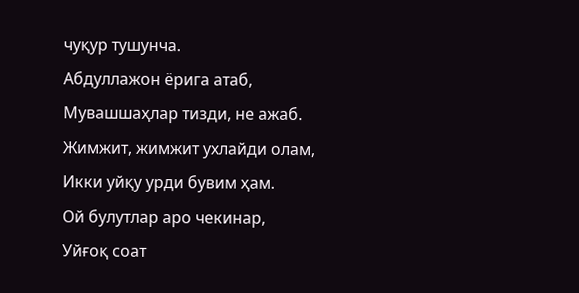чуқур тушунча.
Абдуллажон ёрига атаб,
Мувашшаҳлар тизди, не ажаб.
Жимжит, жимжит ухлайди олам,
Икки уйқу урди бувим ҳам.
Ой булутлар аро чекинар,
Уйғоқ соат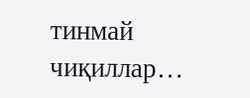тинмай чиқиллар…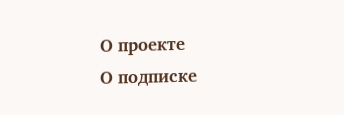О проекте
О подписке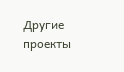Другие проекты